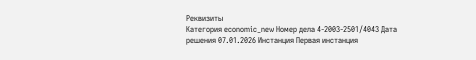Реквизиты
Категория economic_new Номер дела 4-2003-2501/4043 Дата решения 07.01.2026 Инстанция Первая инстанция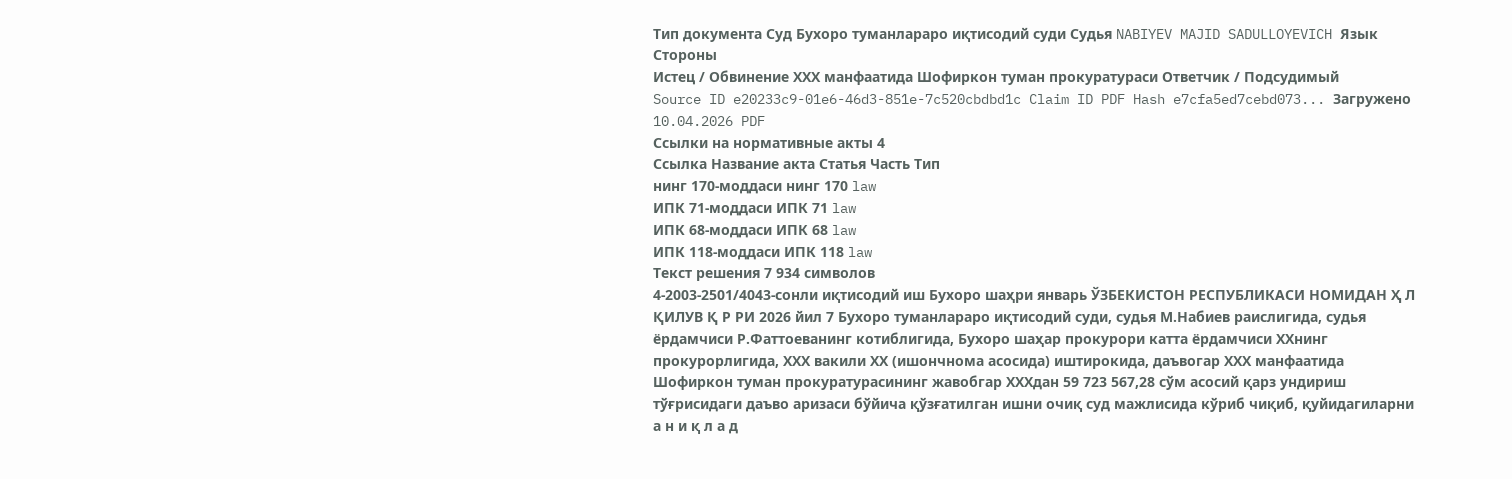Тип документа Суд Бухоро туманлараро иқтисодий суди Судья NABIYEV MAJID SADULLOYEVICH Язык
Стороны
Истец / Обвинение ХХХ манфаатида Шофиркон туман прокуратураси Ответчик / Подсудимый
Source ID e20233c9-01e6-46d3-851e-7c520cbdbd1c Claim ID PDF Hash e7cfa5ed7cebd073... Загружено 10.04.2026 PDF
Ссылки на нормативные акты 4
Ссылка Название акта Статья Часть Тип
нинг 170-моддаси нинг 170 law
ИПК 71-моддаси ИПК 71 law
ИПК 68-моддаси ИПК 68 law
ИПК 118-моддаси ИПК 118 law
Текст решения 7 934 символов
4-2003-2501/4043-сонли иқтисодий иш Бухоро шаҳри январь ЎЗБЕКИСТОН РЕСПУБЛИКАСИ НОМИДАН Ҳ Л ҚИЛУВ Қ Р РИ 2026 йил 7 Бухоро туманлараро иқтисодий суди, судья М.Набиев раислигида, судья ёрдамчиси Р.Фаттоеванинг котиблигида, Бухоро шаҳар прокурори катта ёрдамчиси ХХнинг прокурорлигида, ХХХ вакили ХХ (ишончнома асосида) иштирокида, даъвогар ХХХ манфаатида Шофиркон туман прокуратурасининг жавобгар ХХХдан 59 723 567,28 сўм асосий қарз ундириш тўғрисидаги даъво аризаси бўйича қўзғатилган ишни очиқ суд мажлисида кўриб чиқиб, қуйидагиларни а н и қ л а д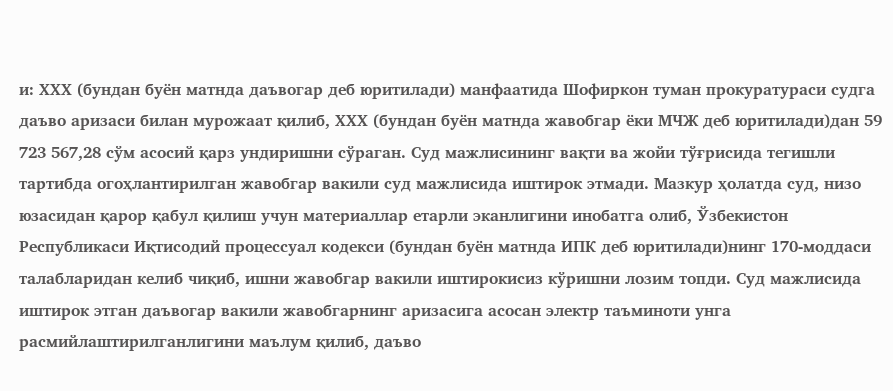и: ХХХ (бундан буён матнда даъвогар деб юритилади) манфаатида Шофиркон туман прокуратураси судга даъво аризаси билан мурожаат қилиб, ХХХ (бундан буён матнда жавобгар ёки МЧЖ деб юритилади)дан 59 723 567,28 сўм асосий қарз ундиришни сўраган. Суд мажлисининг вақти ва жойи тўғрисида тегишли тартибда огоҳлантирилган жавобгар вакили суд мажлисида иштирок этмади. Мазкур ҳолатда суд, низо юзасидан қарор қабул қилиш учун материаллар етарли эканлигини инобатга олиб, Ўзбекистон Республикаси Иқтисодий процессуал кодекси (бундан буён матнда ИПК деб юритилади)нинг 170-моддаси талабларидан келиб чиқиб, ишни жавобгар вакили иштирокисиз кўришни лозим топди. Суд мажлисида иштирок этган даъвогар вакили жавобгарнинг аризасига асосан электр таъминоти унга расмийлаштирилганлигини маълум қилиб, даъво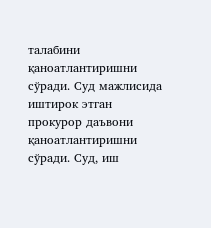талабини қаноатлантиришни сўради. Суд мажлисида иштирок этган прокурор даъвони қаноатлантиришни сўради. Суд, иш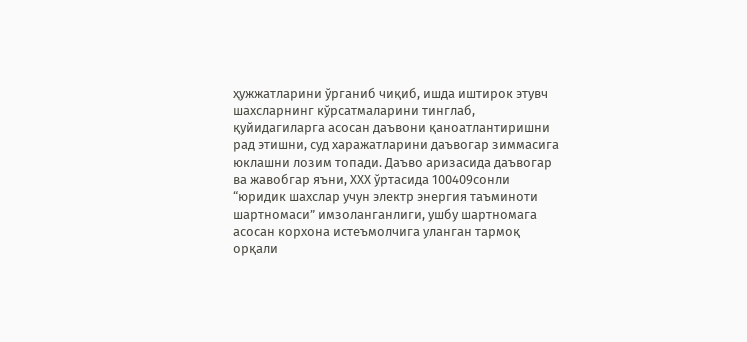ҳужжатларини ўрганиб чиқиб, ишда иштирок этувч шахсларнинг кўрсатмаларини тинглаб, қуйидагиларга асосан даъвони қаноатлантиришни рад этишни, суд харажатларини даъвогар зиммасига юклашни лозим топади. Даъво аризасида даъвогар ва жавобгар яъни, ХХХ ўртасида 100409сонли “юридик шахслар учун электр энергия таъминоти шартномаси” имзоланганлиги, ушбу шартномага асосан корхона истеъмолчига уланган тармоқ орқали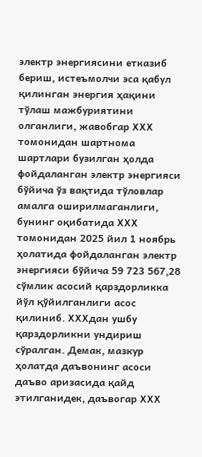электр энергиясини етказиб бериш, истеъмолчи эса қабул қилинган энергия ҳақини тўлаш мажбуриятини олганлиги, жавобгар ХХХ томонидан шартнома шартлари бузилган ҳолда фойдаланган электр энергияси бўйича ўз вақтида тўловлар амалга оширилмаганлиги, бунинг оқибатида ХХХ томонидан 2025 йил 1 ноябрь ҳолатида фойдаланган электр энергияси бўйича 59 723 567,28 сўмлик асосий қарздорликка йўл қўйилганлиги асос қилиниб. ХХХдан ушбу қарздорликни ундириш сўралган. Демак, мазкур ҳолатда даъвонинг асоси даъво аризасида қайд этилганидек, даъвогар ХХХ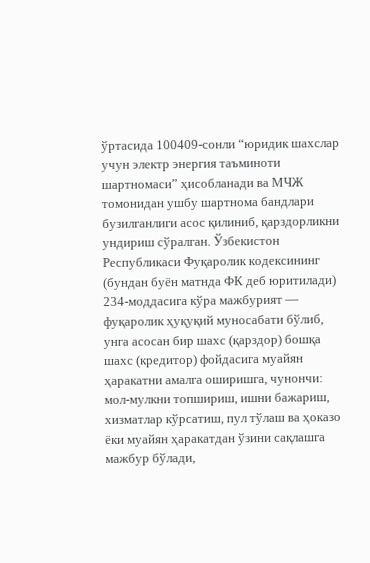ўртасида 100409-сонли “юридик шахслар учун электр энергия таъминоти шартномаси” ҳисобланади ва МЧЖ томонидан ушбу шартнома бандлари бузилганлиги асос қилиниб, қарздорликни ундириш сўралган. Ўзбекистон Республикаси Фуқаролик кодексининг (бундан буён матнда ФК деб юритилади) 234-моддасига кўра мажбурият — фуқаролик ҳуқуқий муносабати бўлиб, унга асосан бир шахс (қарздор) бошқа шахс (кредитор) фойдасига муайян ҳаракатни амалга оширишга, чунончи: мол-мулкни топшириш, ишни бажариш, хизматлар кўрсатиш, пул тўлаш ва ҳоказо ёки муайян ҳаракатдан ўзини сақлашга мажбур бўлади,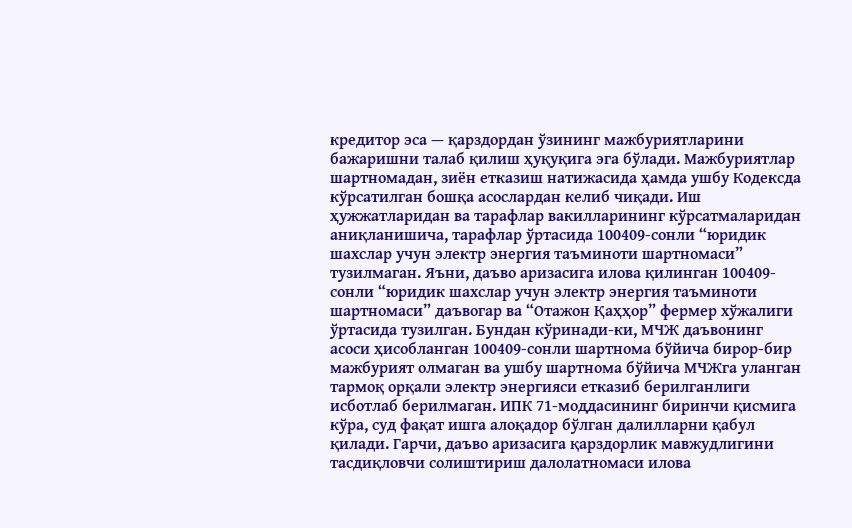кредитор эса — қарздордан ўзининг мажбуриятларини бажаришни талаб қилиш ҳуқуқига эга бўлади. Мажбуриятлар шартномадан, зиён етказиш натижасида ҳамда ушбу Кодексда кўрсатилган бошқа асослардан келиб чиқади. Иш ҳужжатларидан ва тарафлар вакилларининг кўрсатмаларидан аниқланишича, тарафлар ўртасида 100409-сонли “юридик шахслар учун электр энергия таъминоти шартномаси” тузилмаган. Яъни, даъво аризасига илова қилинган 100409-сонли “юридик шахслар учун электр энергия таъминоти шартномаси” даъвогар ва “Отажон Қаҳҳор” фермер хўжалиги ўртасида тузилган. Бундан кўринади-ки, МЧЖ даъвонинг асоси ҳисобланган 100409-сонли шартнома бўйича бирор-бир мажбурият олмаган ва ушбу шартнома бўйича МЧЖга уланган тармоқ орқали электр энергияси етказиб берилганлиги исботлаб берилмаган. ИПК 71-моддасининг биринчи қисмига кўра, суд фақат ишга алоқадор бўлган далилларни қабул қилади. Гарчи, даъво аризасига қарздорлик мавжудлигини тасдиқловчи солиштириш далолатномаси илова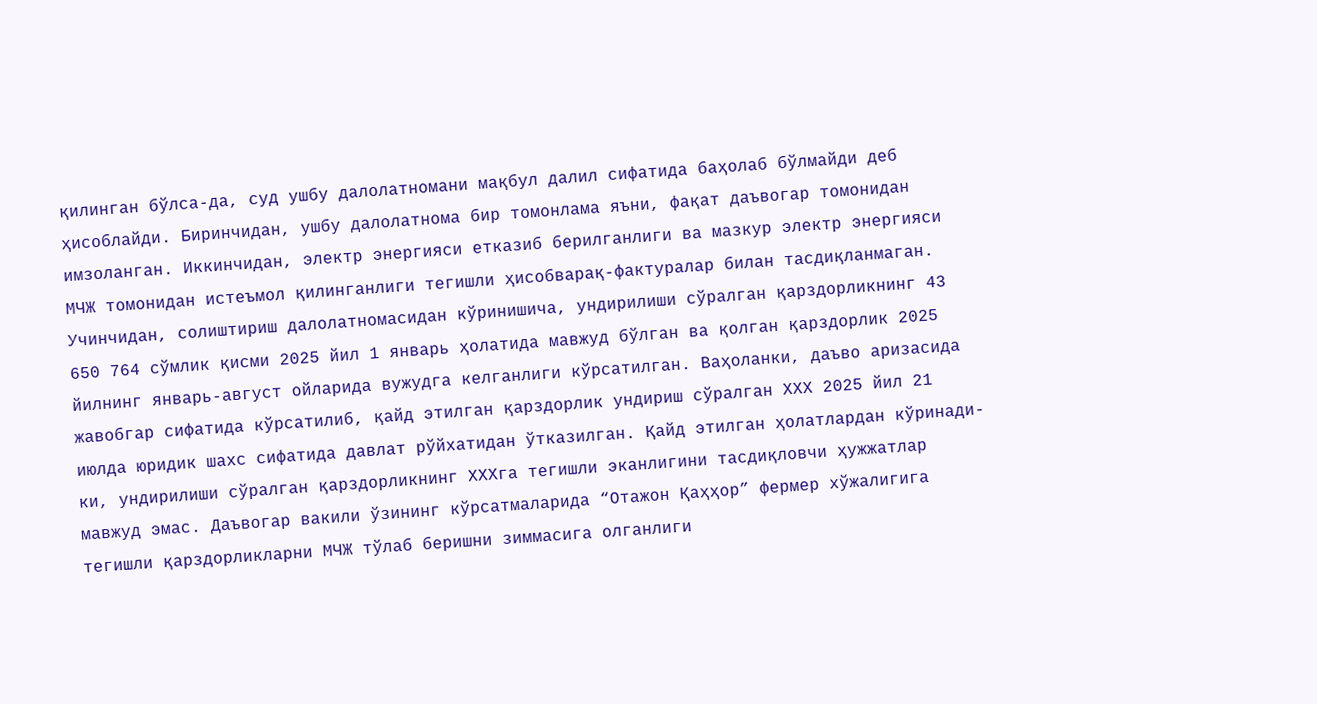қилинган бўлса-да, суд ушбу далолатномани мақбул далил сифатида баҳолаб бўлмайди деб ҳисоблайди. Биринчидан, ушбу далолатнома бир томонлама яъни, фақат даъвогар томонидан имзоланган. Иккинчидан, электр энергияси етказиб берилганлиги ва мазкур электр энергияси МЧЖ томонидан истеъмол қилинганлиги тегишли ҳисобварақ-фактуралар билан тасдиқланмаган. Учинчидан, солиштириш далолатномасидан кўринишича, ундирилиши сўралган қарздорликнинг 43 650 764 сўмлик қисми 2025 йил 1 январь ҳолатида мавжуд бўлган ва қолган қарздорлик 2025 йилнинг январь-август ойларида вужудга келганлиги кўрсатилган. Ваҳоланки, даъво аризасида жавобгар сифатида кўрсатилиб, қайд этилган қарздорлик ундириш сўралган ХХХ 2025 йил 21 июлда юридик шахс сифатида давлат рўйхатидан ўтказилган. Қайд этилган ҳолатлардан кўринади-ки, ундирилиши сўралган қарздорликнинг ХХХга тегишли эканлигини тасдиқловчи ҳужжатлар мавжуд эмас. Даъвогар вакили ўзининг кўрсатмаларида “Отажон Қаҳҳор” фермер хўжалигига тегишли қарздорликларни МЧЖ тўлаб беришни зиммасига олганлиги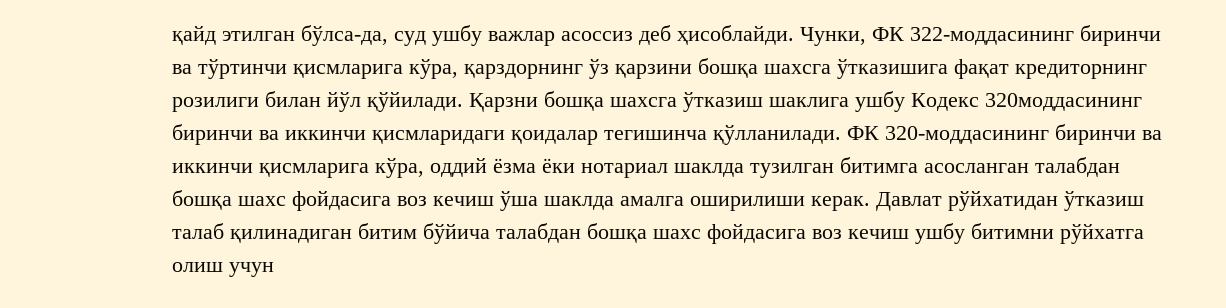қайд этилган бўлса-да, суд ушбу важлар асоссиз деб ҳисоблайди. Чунки, ФК 322-моддасининг биринчи ва тўртинчи қисмларига кўра, қарздорнинг ўз қарзини бошқа шахсга ўтказишига фақат кредиторнинг розилиги билан йўл қўйилади. Қарзни бошқа шахсга ўтказиш шаклига ушбу Кодекс 320моддасининг биринчи ва иккинчи қисмларидаги қоидалар тегишинча қўлланилади. ФК 320-моддасининг биринчи ва иккинчи қисмларига кўра, оддий ёзма ёки нотариал шаклда тузилган битимга асосланган талабдан бошқа шахс фойдасига воз кечиш ўша шаклда амалга оширилиши керак. Давлат рўйхатидан ўтказиш талаб қилинадиган битим бўйича талабдан бошқа шахс фойдасига воз кечиш ушбу битимни рўйхатга олиш учун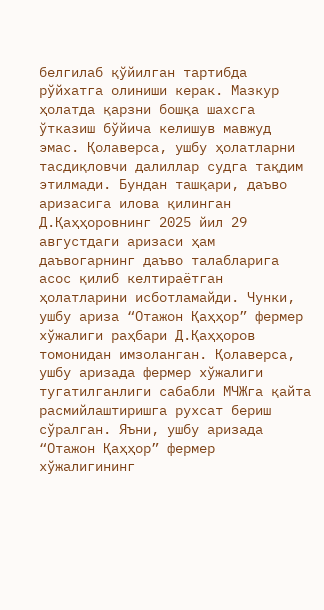белгилаб қўйилган тартибда рўйхатга олиниши керак. Мазкур ҳолатда қарзни бошқа шахсга ўтказиш бўйича келишув мавжуд эмас. Қолаверса, ушбу ҳолатларни тасдиқловчи далиллар судга тақдим этилмади. Бундан ташқари, даъво аризасига илова қилинган Д.Қаҳҳоровнинг 2025 йил 29 августдаги аризаси ҳам даъвогарнинг даъво талабларига асос қилиб келтираётган ҳолатларини исботламайди. Чунки, ушбу ариза “Отажон Қаҳҳор” фермер хўжалиги раҳбари Д.Қаҳҳоров томонидан имзоланган. Қолаверса, ушбу аризада фермер хўжалиги тугатилганлиги сабабли МЧЖга қайта расмийлаштиришга рухсат бериш сўралган. Яъни, ушбу аризада “Отажон Қаҳҳор” фермер хўжалигининг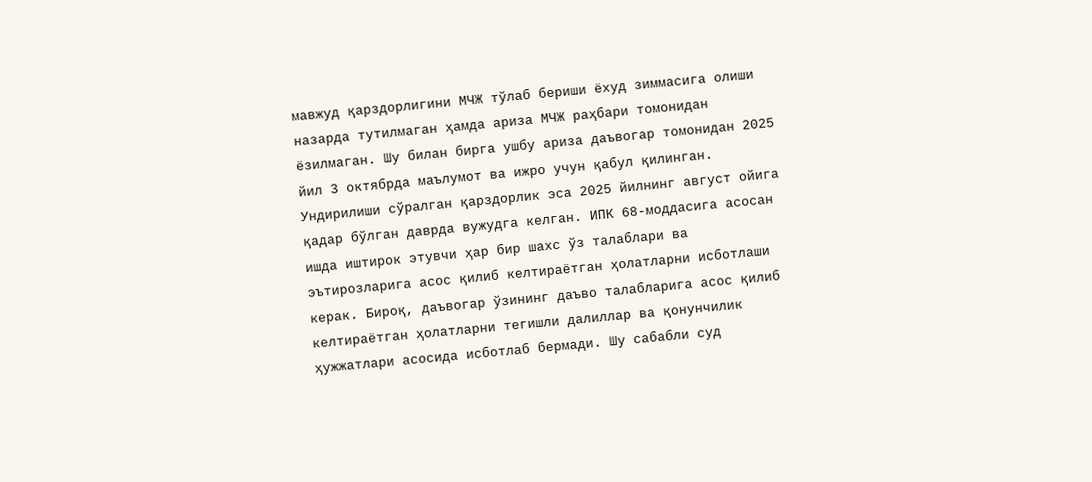мавжуд қарздорлигини МЧЖ тўлаб бериши ёхуд зиммасига олиши назарда тутилмаган ҳамда ариза МЧЖ раҳбари томонидан ёзилмаган. Шу билан бирга ушбу ариза даъвогар томонидан 2025 йил 3 октябрда маълумот ва ижро учун қабул қилинган. Ундирилиши сўралган қарздорлик эса 2025 йилнинг август ойига қадар бўлган даврда вужудга келган. ИПК 68-моддасига асосан ишда иштирок этувчи ҳар бир шахс ўз талаблари ва эътирозларига асос қилиб келтираётган ҳолатларни исботлаши керак. Бироқ, даъвогар ўзининг даъво талабларига асос қилиб келтираётган ҳолатларни тегишли далиллар ва қонунчилик ҳужжатлари асосида исботлаб бермади. Шу сабабли суд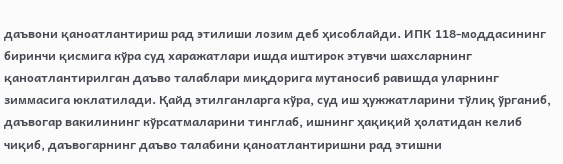даъвони қаноатлантириш рад этилиши лозим деб ҳисоблайди. ИПК 118-моддасининг биринчи қисмига кўра суд харажатлари ишда иштирок этувчи шахсларнинг қаноатлантирилган даъво талаблари миқдорига мутаносиб равишда уларнинг зиммасига юклатилади. Қайд этилганларга кўра, суд иш ҳужжатларини тўлиқ ўрганиб, даъвогар вакилининг кўрсатмаларини тинглаб, ишнинг ҳақиқий ҳолатидан келиб чиқиб, даъвогарнинг даъво талабини қаноатлантиришни рад этишни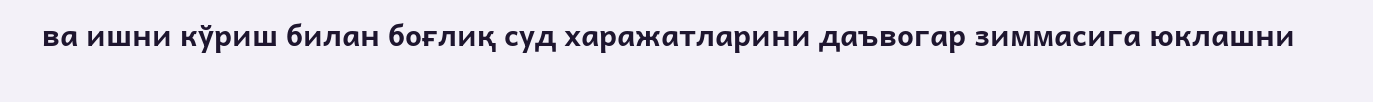ва ишни кўриш билан боғлиқ суд харажатларини даъвогар зиммасига юклашни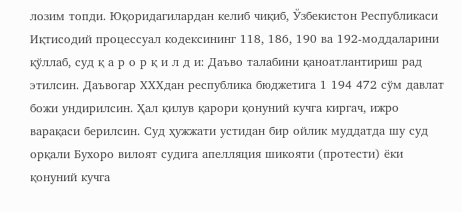лозим топди. Юқоридагилардан келиб чиқиб, Ўзбекистон Республикаси Иқтисодий процессуал кодексининг 118, 186, 190 ва 192-моддаларини қўллаб, суд қ а р о р қ и л д и: Даъво талабини қаноатлантириш рад этилсин. Даъвогар ХХХдан республика бюджетига 1 194 472 сўм давлат божи ундирилсин. Ҳал қилув қарори қонуний кучга киргач, ижро варақаси берилсин. Суд ҳужжати устидан бир ойлик муддатда шу суд орқали Бухоро вилоят судига апелляция шикояти (протести) ёки қонуний кучга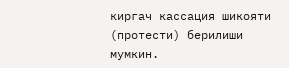киргач кассация шикояти (протести) берилиши мумкин.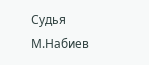Судья М.Набиев